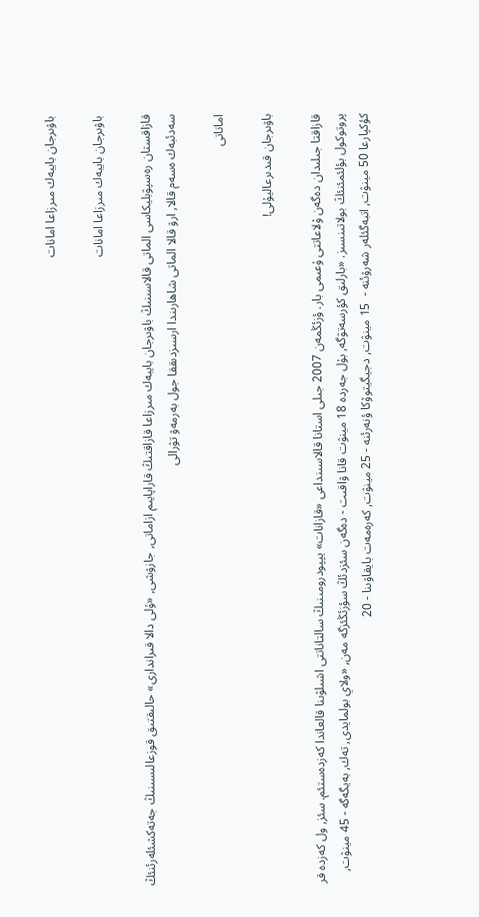باۋىرجان بايبەك مىرزاعا امانات

باۋىرجان بايبەك مىرزاعا امانات

قازاقستان رەسپۋبليكاسى الماتى قالاسىنىڭ باۋىرجان بايبەك مىرزاعا قازاقتىڭ قاراپايىم ازاماتى, جازۋشى, «ۇلى دالا قىراندارى» حالىقتىق قوزعالىسىنىڭ جەتەكشئلەرئنئڭ سەدئبەك ەسەم قالا, ارۋ قالا الماتى شاھارىندا ارسىزدىققا جول بەرمەۋ تۋرالى

اماناتى

باۋىرجان قىدىرعاليۇلى!

قازاقتا جىلىدان دەگەن ۇلاعاتتى ۇعىمى بار. ؤزئڭمەن 2007 جىلى استانا قالاسىنداعى «قازانات» يپپودرومىنىڭ سالتاناتتى اشىلۋىنا قالعاندا كەزدەستئم. سئز, ول كەزدە قر پروتوكول بؤلئمئنئڭ بولاتىنسىز. «بارلىق كؤرسەتۋگە, بۇل جەردە 18 مينۋت قانا ۋاقىت - دەگەن سئزدئڭ سؤزئڭئزگە مەن, «ولاي بولمايدى, تەك, بەيگەگە - 45 مينۋت, كؤكپارعا 50 مينۋت, اتبەگئلەر شەرۋئنە -  15 مينۋت, دجيگيتوۆكا ؤنەرئنە - 25 مينۋت, كەرەمەت بايقاۋىنا - 20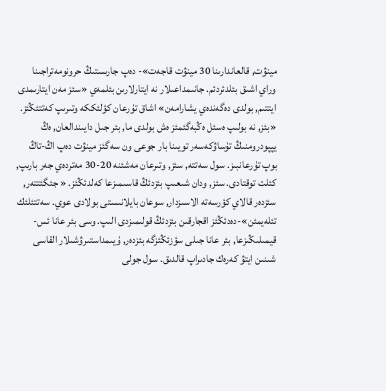مينۋت, قالعاندارىنا 30 مينۋت قاجەت»- دەپ جارىستىڭ حرونومەتراجىنا وراي اشىق بئلدئردئم. جانىمداعىلار نە ايتارلارىن بئلمەي «سئز مەن ايتارىمدى ايتتىم, بولدى دەگەندەي يشارامەن» اشاق تۇرعان كؤلئككە وتىرىپ كەتتئڭئز. «بئز, نە بولىپ ەسئل ەڭبەگئمئز ەش بولدى ما, بئر جىل دايىندالعان, ەڭ يپپودرومنىڭ تۇساۋكەسەر تويىنا بار جوعى ون سەگئز مينۋت دەپ اڭ-تاڭ بوپ تۇرعانبىز. سول سەتتە, سئز, وتىرعان مەشئنە 20-30 مەتردەي جەر بارىپ, كئلت توقتادى. سئز, ودان شىعىپ بئزدئڭ قاسىمىزعا كەلدئڭئز. « جئگئتتەر, سئزدەر قالاي كؤرسەتە الاسىزدار, سوعان بايلانىستى بولادى عوي. سەتتئلئك تئلەيمئن»-دەدئڭئز اقجارقىن بئزدئڭ قولىمىزدى الىپ. وسى بئر عانا ئس-قيمىلىڭىزعا, بئر عانا جىلى سؤزئڭئزگە بئزدەر, ۇيىمداستىرۋشىلار القاسى شىنىن ايتۋ كەرەك جادىراپ قالدىق. سول جولى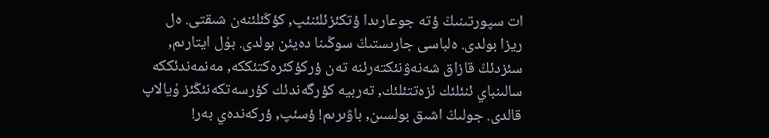ات سپورتىنىڭ ؤتە جوعارىدا ؤتكئزئلئنئپ, كؤڭئلئنەن شىقتى. ەل ريزا بولدى. ەلباسى جارىستىڭ سوڭىنا دەيئن بولدى. بۇل ايتارىم, سئزدئڭ قازاق شەنەۋنئكتەرئنە تەن ؤركؤكئرەكتئككە, مەنمەندئككە سالىنباي ئنئلئك ئزەتتئلئك, تەربيە كؤرگەندئك كؤرسەتكەنئڭئز ۇيالاپ قالدى. جولىڭ اشىق بولسىن, باۋىرىم! ؤسئپ, ؤركەندەي بەر!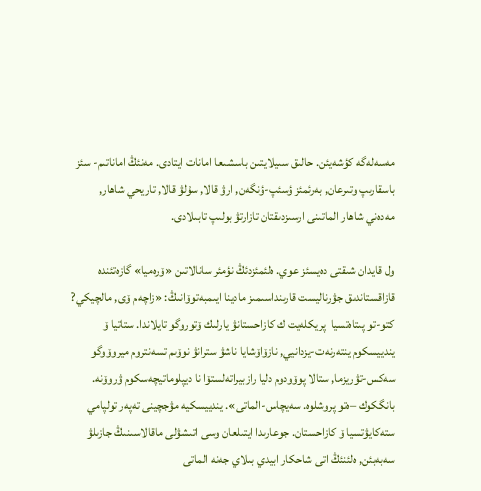مەسەلەگە كؤشەيئن. حالىق سىيلايتىن باسشىعا امانات ايتادى. مەنئڭ اماناتىم- سئز باسقارىپ وتىرعان, بەرئمئز ؤسئپ-ؤنگەن, ارۋ قالا, سۇلۋ قالا, تاريحي شاھار, مەدەني شاھار الماتىنى ارسىزدىقتان تازارتۋ بولىپ تابىلادى.

ول قايدان شىقتى دەيسئز عوي. ەلئمئزدئڭ نؤمئر سانالاتىن «ۆرەميا» گازەتئندە قازاقستاندىق جۋرناليست قارىنداسىمىز مادينا ايىمبەتوۆانىڭ: «زاچەم ۆى, مالچيكي? كتو-تو پىتاەتسيا  پريكلەيت ك كازاحستانۋ يارلىك ۆتوروگو تايلاندا. ستاتيا ۆ يندييسكوم ينتەرنەت-يزدانيي, نازۆاۆشايا ناشۋ سترانۋ نوۆىم تسەنتروم ميروۆوگو سەكس-تۋريزما, ستالا پوۆودوم دليا رازبيراتەلستۆا نا ديپلوماتيچەسكوم ۋروۆنە. بانگكوك –ەتو پروشلوە. سەيچاس-الماتى». يندييسكيە مۋجچينى تەپەر تولپامي ستەكايۋتسيا ۆ كازاحستان. جوعارىدا ايتىلعان وسى اتىشۋلى ماقالاسىنىڭ جازىلۋ سەبەبئن, ەلئنئڭ اتى شاحكار ابيدي بىلاي جەنە الماتى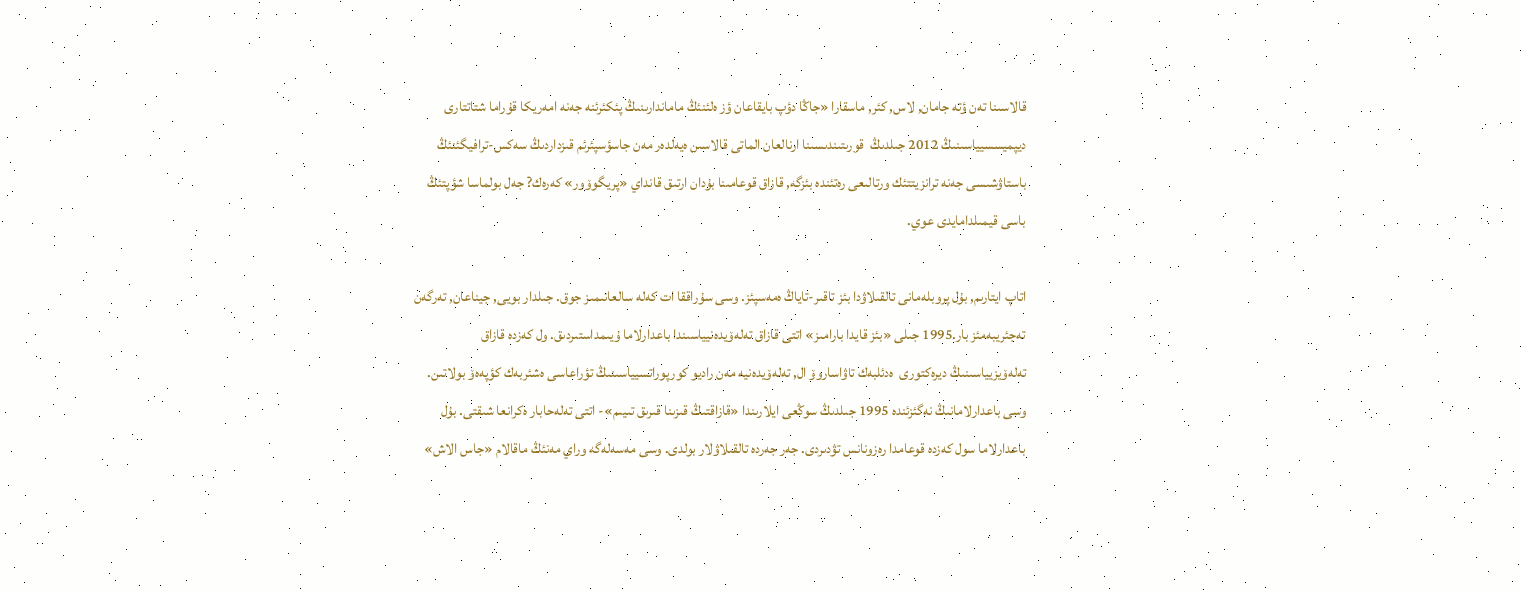قالاسىنا تەن ؤتە جامان, لاس, كئر, ماسقارا «جاڭا دؤپ بايقاعان ؤز ەلئنئڭ ماماندارىنىڭ پئكئرئنە جەنە امەريكا قۇراما شتاتتارى ديپميسسيياسىنىڭ 2012 جىلدىڭ  قورىتىندىسىنا ارنالعان الماتى قالاسىن ەيەلدەر مەن جاسؤسپئرئم قىزداردىڭ سەكس-ترافيگئنئڭ باستاۋشىسى جەنە ترانزيتتئك ورتالىعى رەتئندە بئزگە, قازاق قوعامىنا بۇدان ارتىق قانداي «پريگوۆور» كەرەك? جەل بولماسا شؤپتئڭ باسى قيمىلدامايدى عوي.

اتاپ ايتارىم, بۇل پروبلەمانى تالقىلاۋدا بئز تاقىر-تاياڭ ەمەسپئز. وسى سۇراققا ات كەلە سالعانىمىز جوق. جىلدار بويى, جيناعان, تەرگەن تەجئريبەمئز بار.1995 جىلى «بئز قايدا بارامىز» اتتى قازاق تەلەۆيدەنيياسىندا باعدارلاما ۇيىمداستىردىق. ول كەزدە قازاق تەلەۆيزيياسىنىڭ ديرەكتورى  ەدئلبەك تاۋاساروۆ ال, تەلەۆيدەنيە مەن راديو كورپوراتسيياسىنىڭ تؤراعاسى ەشئربەك كؤپەەۆ بولاتىن. وسى باعدارلامانىڭ نەگئزئندە 1995 جىلدىڭ سوڭعى ايلارىندا «قازاقتىڭ قىزىنا قىرىق تىيىم»- اتتى تەلەحابار ەكرانعا شىقتى. بۇل باعدارلاما سول كەزدە قوعامدا رەزونانس تۋدىردى. جەر جەردە تالقىلاۋلار بولدى. وسى مەسەلەگە وراي مەنئڭ ماقالام «جاس الاش»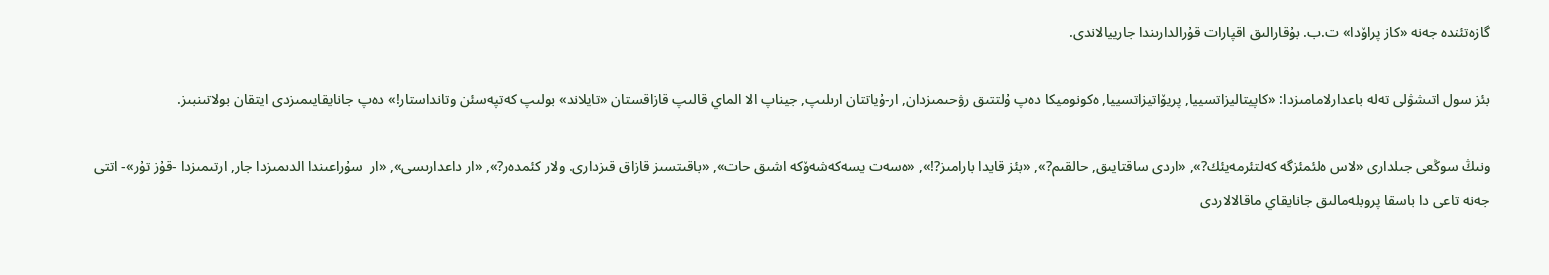گازەتئندە جەنە «كاز پراۆدا» ت.ب. بۇقارالىق اقپارات قۇرالدارىندا جارييالاندى.

بئز سول اتىشۋلى تەلە باعدارلامامىزدا: «كاپيتاليزاتسييا, پريۆاتيزاتسييا, ەكونوميكا دەپ ۇلتتىق رۋحىمىزدان, ار-ۇياتتان ارىلىپ, جيناپ الا الماي قالىپ قازاقستان «تايلاند» بولىپ كەتپەسئن وتانداستار!» دەپ جانايقايىمىزدى ايتقان بولاتىنبىز.

ونىڭ سوڭعى جىلدارى «لاس ەلئمئزگە كەلتئرمەيئك?», «اردى ساقتايىق, حالقىم?», «بئز قايدا بارامىز?!», «ەسەت يسەكەشەۆكە اشىق حات», «باقىتسىز قازاق قىزدارى. ولار كئمدەر?», «ار داعدارىسى», «ار  سۇراعىندا الدىمىزدا جار, ارتىمىزدا -قۇز تۇر»- اتتى جەنە تاعى دا باسقا پروبلەمالىق جانايقاي ماقالالاردى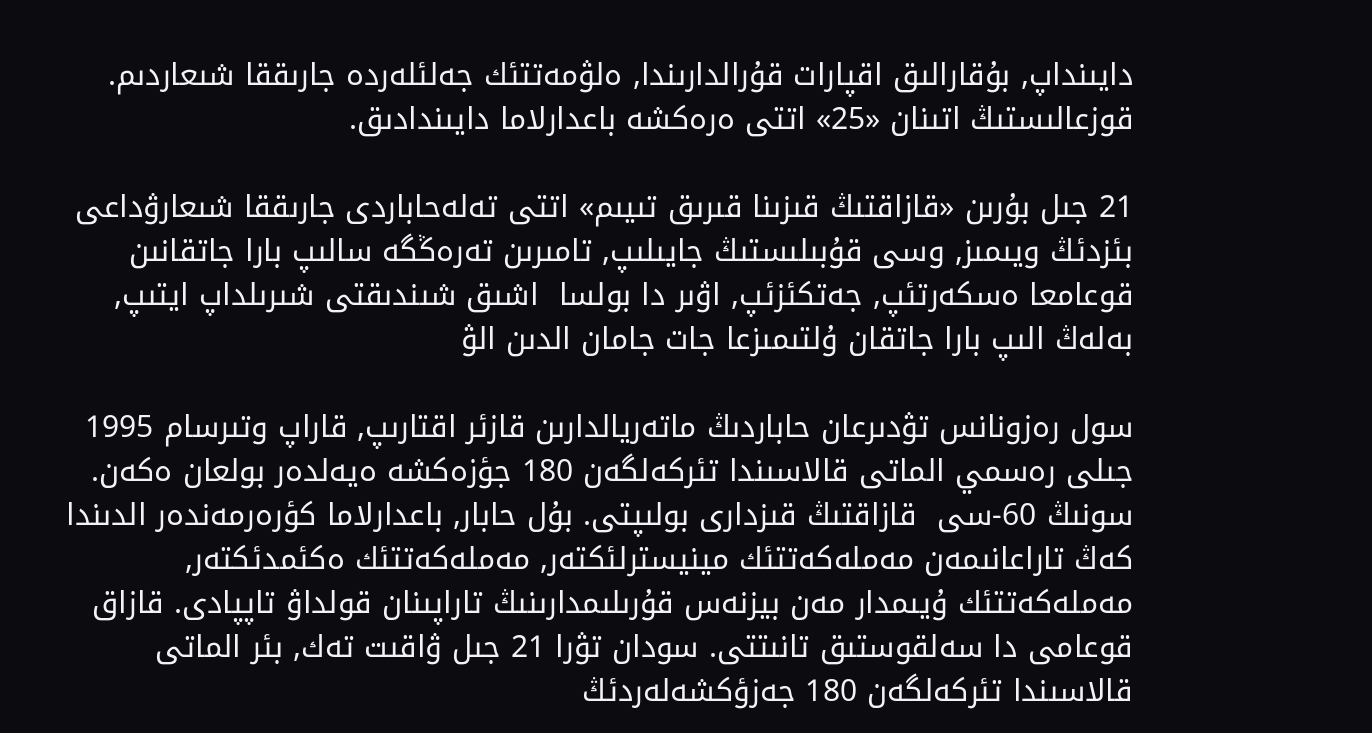دايىنداپ, بۇقارالىق اقپارات قۇرالدارىندا, ەلۋمەتتئك جەلئلەردە جارىققا شىعاردىم. قوزعالىستىڭ اتىنان «25» اتتى ەرەكشە باعدارلاما دايىندادىق.

21 جىل بۇرىن «قازاقتىڭ قىزىنا قىرىق تىيىم» اتتى تەلەحاباردى جارىققا شىعارۋداعى بئزدئڭ ويىمىز, وسى قۇبىلىستىڭ جايىلىپ, تامىرىن تەرەڭگە سالىپ بارا جاتقانىن قوعامعا ەسكەرتئپ, جەتكئزئپ, اۋىر دا بولسا  اشىق شىندىقتى شىرىلداپ ايتىپ, بەلەڭ الىپ بارا جاتقان ۇلتىمىزعا جات جامان الدىن الۋ

سول رەزونانس تۋدىرعان حاباردىڭ ماتەريالدارىن قازئر اقتارىپ, قاراپ وتىرسام 1995 جىلى رەسمي الماتى قالاسىندا تئركەلگەن 180 جؤزەكشە ەيەلدەر بولعان ەكەن. سونىڭ 60-سى  قازاقتىڭ قىزدارى بولىپتى. بۇل حابار, باعدارلاما كؤرەرمەندەر الدىندا كەڭ تاراعانىمەن مەملەكەتتئك مينيسترلئكتەر, مەملەكەتتئك ەكئمدئكتەر, مەملەكەتتئك ۇيىمدار مەن بيزنەس قۇرىلىمدارىنىڭ تاراپىنان قولداۋ تاپپادى. قازاق قوعامى دا سەلقوستىق تانىتتى. سودان تۋرا 21 جىل ۋاقىت تەك, بئر الماتى قالاسىندا تئركەلگەن 180 جەزؤكشەلەردئڭ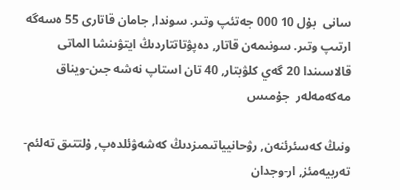سانى  بۇل 10 000 جەتئپ وتىر. سوندا, جامان قاتارى 55 ەسەگە ارتىپ وتىر. سونىمەن قاتار, دەپۋتاتتاردىڭ ايتۋىنشا الماتى قالاسىندا 20 گەي كلۋبتار, 40 تان استاپ نەشە جىن-ويناق مەكەمەلەر  جۇمىس

ونىڭ كەسئرئنەن, رۋحانيياتىمىزدىڭ كەشەۋئلدەپ, ۇلتتىق تەلئم-تەربيەمئز, ار-وجدان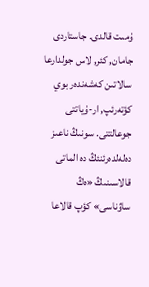ۇمىت قالدى. جاستاردى جامان, كئر, لاس جولدارعا سالاتىن كەشەندەر بوي كؤتەرئپ, ار-ۇياتتى جوعالتتى. سونىڭ ناعىز دەلەلدەرئنئڭ دە الماتى قالاسىنىڭ «ەڭ ساۋناسى» كؤپ قالاعا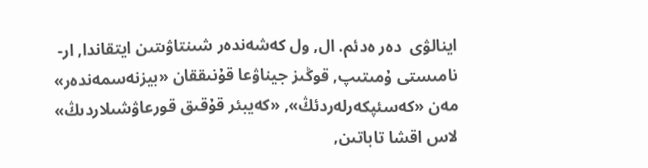اينالۋى  دەر ەدئم. ال, ول كەشەندەر شىنتاۋىتىن ايتقاندا, ار-نامىستى ۇمىتىپ, قوڭىز جيناۋعا قۇنىققان «بيزنەسمەندەر» مەن «كەسئپكەرلەردئڭ», «كەيبئر قۇقىق قورعاۋشىلاردىڭ» لاس اقشا تاباتىن,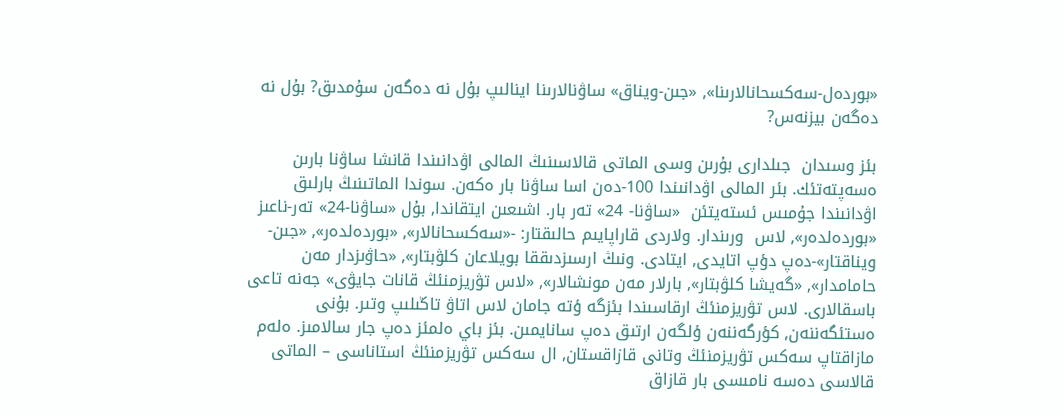«بوردەل-سەكسحانالارىنا», «جىن-ويناق» ساۋنالارىنا اينالىپ بۇل نە دەگەن سۇمدىق? بۇل نە دەگەن بيزنەس?

بئز وسىدان  جىلدارى بۇرىن وسى الماتى قالاسىنىڭ المالى اۋدانىندا قانشا ساۋنا بارىن ەسەپتەتئك. بئر المالى اۋدانىندا 100-دەن اسا ساۋنا بار ەكەن. سوندا الماتىنىڭ بارلىق اۋدانىندا جۇمىس ئستەيتئن  «ساۋنا- 24» تەر بار. اشىعىن ايتقاندا, بۇل «ساۋنا-24» تەر-ناعىز «بوردەلدەر», لاس  ورىندار. ولاردى قاراپايىم حالىقتار: -«سەكسحانالار», «بوردەلدەر», «جىن-ويناقتار»-دەپ دؤپ اتايدى, ايتادى. ونىڭ ارسىزدىققا بويلاعان كلۋبتار», «حاۋىزدار مەن حامامدار», «گەيشا كلۋبتار», بارلار مەن مونشالار», «لاس تۋريزمنئڭ قانات جايۋى» جەنە تاعى باسقالارى. لاس تۋريزمنئڭ ارقاسىندا بئزگە ؤتە جامان لاس اتاۋ تاڭىلىپ وتىر. بۇنى ەستئگەننەن, كؤرگەننەن ؤلگەن ارتىق دەپ سانايمىن. بئز باي ەلمئز دەپ جار سالامىز. ەلەم مازاقتاپ سەكس تۋريزمنئڭ وتانى قازاقستان, ال سەكس تۋريزمنئڭ استاناسى – الماتى قالاسى دەسە نامىسى بار قازاق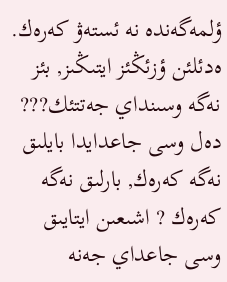ؤلمەگەندە نە ئستەۋ كەرەك. ەدئلئن ؤزئڭئز ايتىڭىز, بئز نەگە وسىنداي جەتتئك??? دەل وسى جاعدايدا بايلىق نەگە كەرەك, بارلىق نەگە كەرەك ? اشىعىن ايتايىق وسى جاعداي جەنە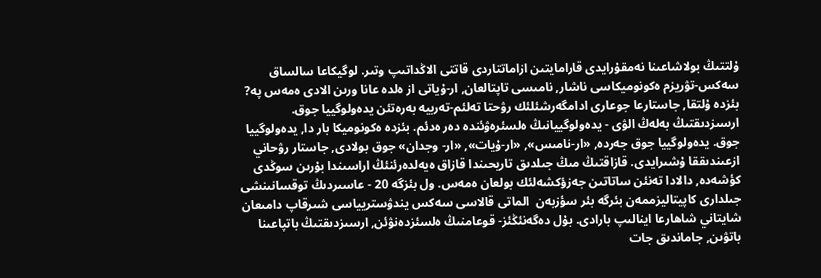ۇلتتىڭ بولاشاعىنا نەمقۇرايدى قارامايتىن ازاماتتاردى قاتتى الاڭداتىپ وتىر. لوگيكاعا سالساق سەكس-تۋريزم ەكونوميكاسى ناشار, نامىسى تاپتالعان, ار-ۇياتى از ەلدە عانا ورىن الادى ەمەس پە? بئزدە ۇلتقا, جاستارعا جوعارى ادامگەرشئلئك رۋحتا تەلئم-تەربيە بەرەتئن يدەولوگييا جوق. ارسىزدىقتىڭ بەلەڭ الۋى - يدەولوگييانىڭ ەلسئرەۋئندە دەر ەدئم. بئزدە ەكونوميكا بار دا, يدەولوگييا جوق. يدەولوگييا جوق جەردە, «ار-نامىس», «ار-ۇيات», «ار- وجدان» جوق بولادى, جاستار رۋحاني ازعىندىققا ۇشىرايدى. قازاقتىڭ مىڭ جىلدىق تاريحىندا قازاق ەيەلدەرئنئڭ اراسىندا بۇرىن سوڭدى كؤشەدە, دالادا تەنئن ساتاتىن جەزؤكشەلئك بولعان ەمەس. ول بئزگە 20 - عاسىردىڭ توقسانىنشى جىلدارى كاپيتاليزممەن بئرگە بئر سؤزبەن  الماتى قالاسى سەكس يندۋستريياسى شىرقاپ دامىعان شايتاني شاھارعا اينالىپ بارادى. بۇل دەگەنئڭئز- قوعامنىڭ ەلسئزدەنۋئن, ارسىزدىقتىڭ باتپاعىنا باتۋىن, جاماندىق جات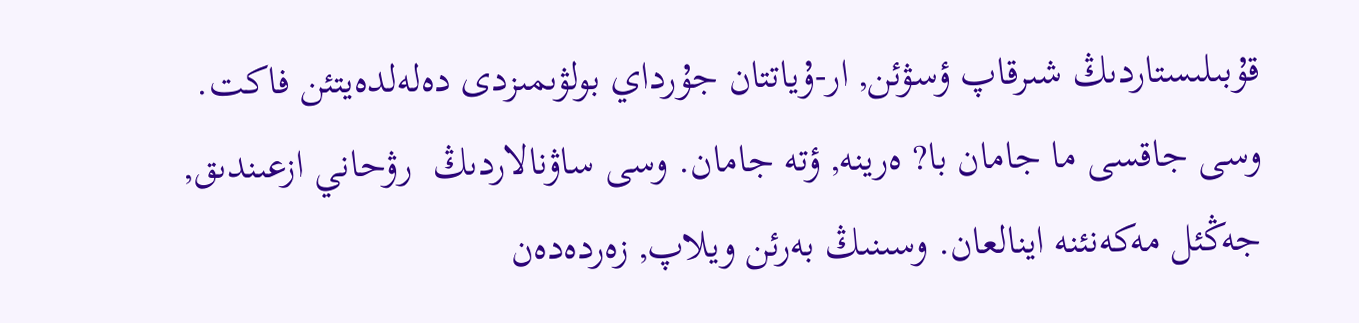قۇبىلىستاردىڭ شىرقاپ ؤسۋئن, ار-ۇياتتان جۇرداي بولۋىمىزدى دەلەلدەيتئن فاكت. وسى جاقسى ما جامان با? ەرينە, ؤتە جامان. وسى ساۋنالاردىڭ  رۋحاني ازعىندىق, جەڭئل مەكەنئنە اينالعان. وسىنىڭ بەرئن ويلاپ, زەردەدەن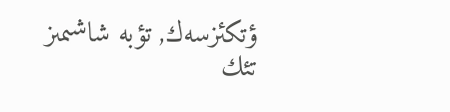ؤتكئزسەك, تؤبە شاشىمىز تئك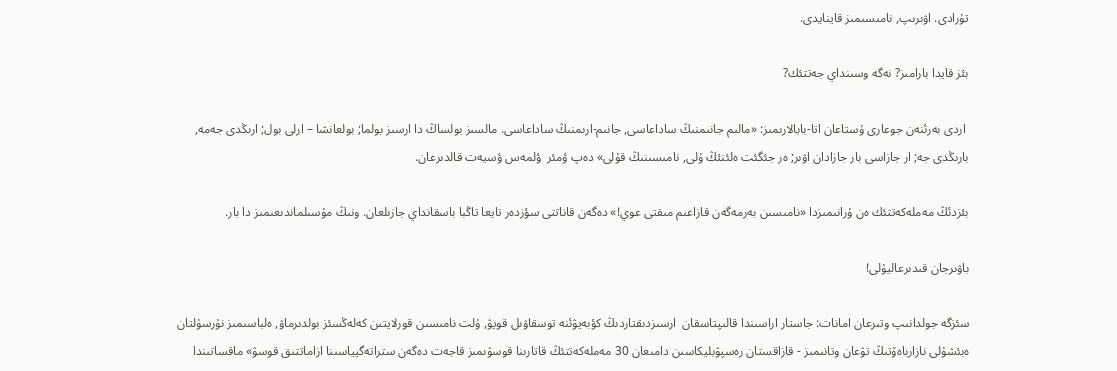تۇرادى. اۋىرىپ, نامىسىمىز قاينايدى.

بئز قايدا بارامىز? نەگە وسىنداي جەتتئك?

 اردى بەرئنەن جوعارى ۇستاعان اتا-بابالارىمىز: «مالىم جانىمنىڭ ساداعاسى, جانىم-ارىمنىڭ ساداعاسى. مالسىز بولساڭ دا ارسىز بولما; بولعانشا – ارلى بول; ارىڭدى جەمە, بارىڭدى جە; ار جازاسى بار جازادان اۋىر; ەر جئگئت ەلئنئڭ ۇلى, نامىسىنىڭ قۇلى» دەپ ؤمئر  ؤلمەس ؤسيەت قالدىرعان.

بئزدئڭ مەملەكەتتئك ەن ۇرانىمىزدا «نامىسىن بەرمەگەن قازاعىم مىقتى عوي!» دەگەن قاناتتى سؤزدەر تايعا تاڭبا باسقانداي جازىلعان. ونىڭ مۇسىلماندىعىمىز دا بار.

باۋىرجان قىدىرعاليۇلى!

سئزگە جولدانىپ وتىرعان امانات: جاستار اراسىندا قالىپتاسقان  ارسىزدىقتاردىڭ كؤبەيۋئنە توسقاۋىل قويۋ, ۇلت نامىسىن قورلايتىن كەلەڭسئز بولدىرماۋ, ەلباسىمىز نۇرسۇلتان ەبئشۇلى نازارباەۆتىڭ تۋعان وتانىمىز - قازاقستان رەسپۋبليكاسىن دامىعان 30 مەملەكەتتئڭ قاتارىنا قوسۋىمىز قاجەت دەگەن ستراتەگيياسىنا ازاماتتىق قوسۋ» ماقساتىندا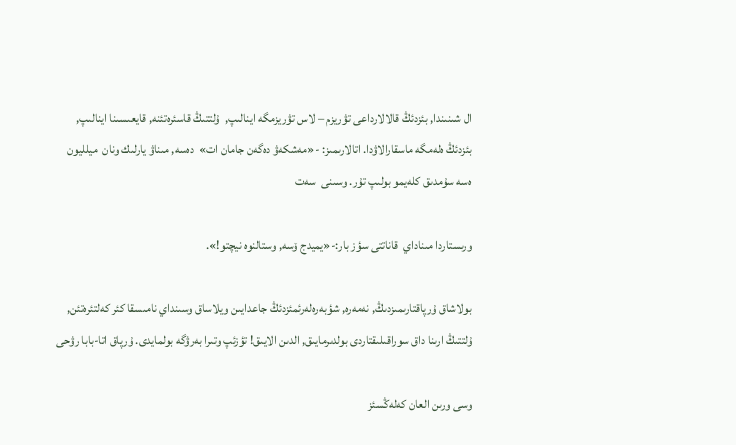ال شىنىندا, بئزدئڭ قالالارداعى تۋريزم – لاس تۋريزمگە اينالىپ,  ۇلتتىڭ قاسئرەتئنە, قايعىسىنا اينالىپ, بئزدئڭ ەلەمگە ماسقارالاۋدا. اتالارىمىز: -«مەشكەۋ دەگەن جامان ات»  دەسە, مىناۋ يارلىك ونان  ميلليون ەسە سۇمدىق كلەيمو بولىپ تۇر. وسىنى  سەت

ورىستاردا مىناداي  قاناتتى سؤز بار:-«يميدج ۆسە, وستالنوە نيچتو!».

بولاشاق ۇرپاقتارىمىزدىڭ, نەمەرە, شؤبەرەلەرئمئزدئڭ جاعدايىن ويلاساق وسىنداي نامىسقا كئر كەلتئرەتئن, ۇلتتىڭ ارىنا داق سوراقىلىقتاردى بولدىرمايىق, الدىن الايىق! تؤزئپ وتىرا بەرۋگە بولمايدى. ۇرپاق اتا-بابا رۋحى

وسى ورىن العان كەلەڭسئز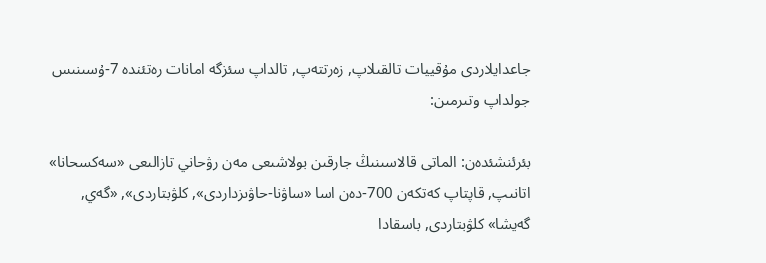جاعدايلاردى مۇقييات تالقىلاپ, زەرتتەپ, تالداپ سئزگە امانات رەتئندە 7-ۇسىنىس جولداپ وتىرمىن:

بئرئنشئدەن: الماتى قالاسىنىڭ جارقىن بولاشىعى مەن رۋحاني تازالىعى «سەكسحانا» اتانىپ, قاپتاپ كەتكەن 700-دەن اسا «ساۋنا-حاۋىزداردى», كلۋبتاردى», «گەي, گەيشا» كلۋبتاردى, باسقادا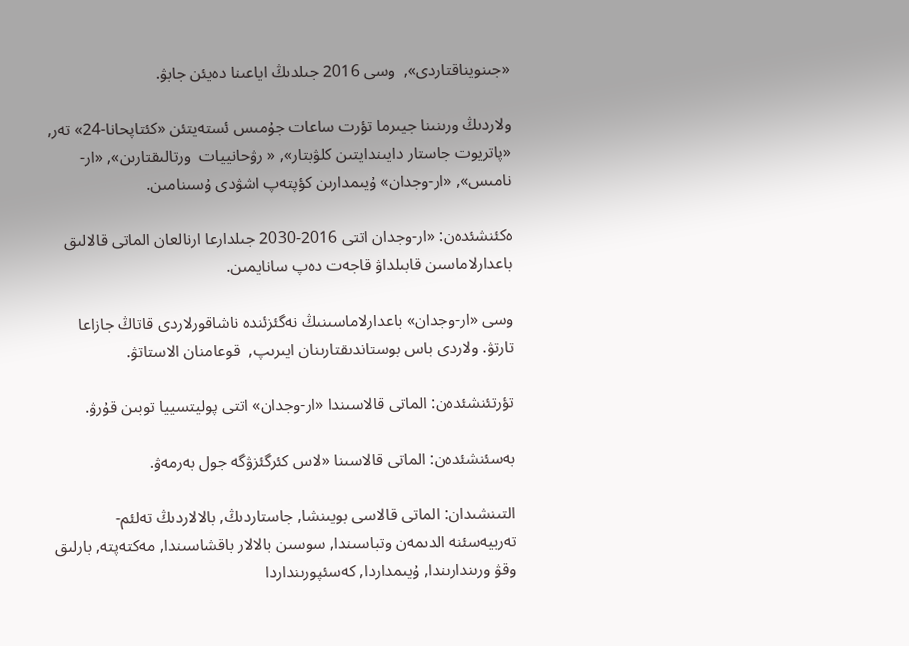«جىنويناقتاردى»,  وسى 2016 جىلدىڭ اياعىنا دەيئن جابۋ.

ولاردىڭ ورىنىنا جيىرما تؤرت ساعات جۇمىس ئستەيتئن «كئتاپحانا-24» تەر, «پاتريوت جاستار دايىندايتىن كلۋبتار», « رۋحانييات  ورتالىقتارىن», «ار-نامىس», «ار-وجدان» ۇيىمدارىن كؤپتەپ اشۋدى ۇسىنامىن.

ەكئنشئدەن: «ار-وجدان اتتى 2016-2030 جىلدارعا ارنالعان الماتى قالالىق باعدارلاماسىن قابىلداۋ قاجەت دەپ سانايمىن.

وسى «ار-وجدان» باعدارلاماسىنىڭ نەگئزئندە ناشاقورلاردى قاتاڭ جازاعا تارتۋ. ولاردى باس بوستاندىقتارىنان ايىرىپ,  قوعامنان الاستاتۋ.

تؤرتئنشئدەن: الماتى قالاسىندا «ار-وجدان» اتتى پوليتسييا توبىن قۇرۋ.

بەسئنشئدەن: الماتى قالاسىنا «لاس كئرگئزۋگە جول بەرمەۋ.

التىنشىدان: الماتى قالاسى بويىنشا, جاستاردىڭ, بالالاردىڭ تەلئم-تەربيەسئنە الدىمەن وتباسىندا, سوسىن بالالار باقشاسىندا, مەكتەپتە, بارلىق وقۋ ورىندارىندا, ۇيىمداردا, كەسئپورىنداردا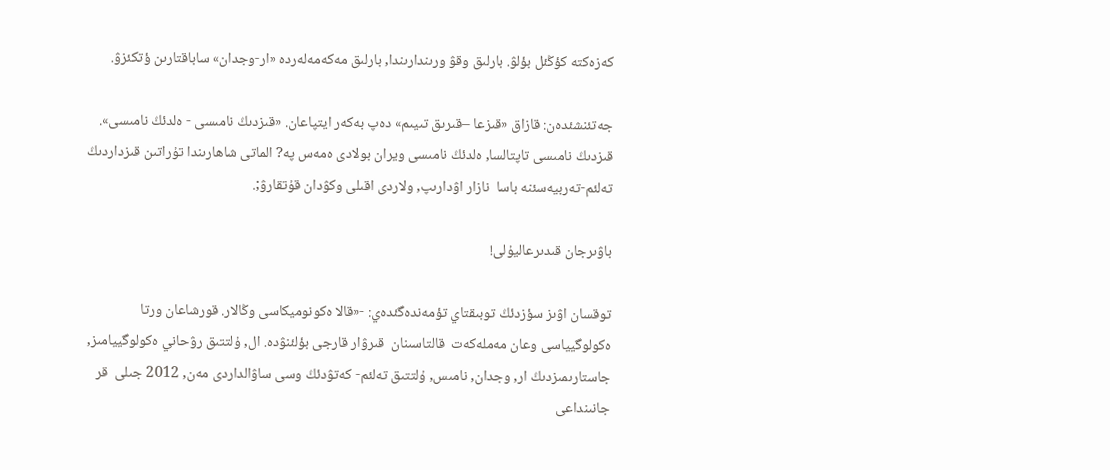كەزەكتە كؤڭئل بؤلۋ. بارلىق وقۋ ورىندارىندا, بارلىق مەكەمەلەردە «ار-وجدان» ساباقتارىن ؤتكئزۋ.

جەتئنشئدەن: قازاق «قىزعا –قىرىق تىيىم» دەپ بەكەر ايتپاعان. «قىزدىڭ نامىسى - ەلدئڭ نامىسى». قىزدىڭ نامىسى تاپتالسا, ەلدئڭ نامىسى ويران بولادى ەمەس پە? الماتى شاھارىندا تۇراتىن قىزداردىڭ تەلئم-تەربيەسئنە باسا  نازار اۋدارىپ, ولاردى اقىلى وكۋدان قۇتقارۋ;.

باۋىرجان قىدىرعاليۇلى!

توقسان اۋىز سؤزدئڭ توبىقتاي تؤمەندەگئدەي: -«قالا ەكونوميكاسى وڭالار. قورشاعان ورتا ەكولوگيياسى وعان مەملەكەت  قالتاسىنان  قىرۋار قارجى بؤلئنۋدە. ال, ۇلتتىق رۋحاني ەكولوگييامىز, جاستارىمىزدىڭ ار, وجدان, نامىس, ۇلتتىق تەلئم- كەتۋدئڭ وسى ساۋالداردى مەن, 2012 جىلى  قر جانىنداعى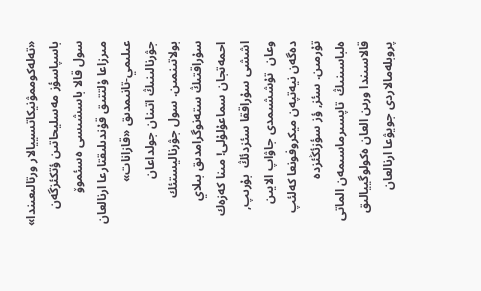«تەلەكوممۋنيكاتسييالار ورتالىعىندا» باسپاسؤز مەسليحاتىن ؤتكئزگەن سول قالا باسشىسى ەسئموۆ مىرزاعا ۇلتتىق قۇندىلىقتارعا ارنالعان عىلىمي-تانىمدىق «قازانات» جۋرنالىنىڭ اتىنان جولداعان بولاتىنمىن. سول جۋرناليستئك سۇراقتىڭ ستەنوگرامدىق بىلاي احمەتجان سماعۇلۇلى! مىنا كەزەك اششى سۇراققا سئزدئڭ  بۇرىپ, وعان  تۇششىمدى جاۋاپ الايىن دەگەن نيەتپەن ميكروفونعا كەلئپ تۇرمىن. سئز, ؤز سؤزئڭئزدە ەلباسىنىڭ  تاپسىرماسىمەن الماتى قالاسىندا ورىن العان ەكولوگييالىق پروبلەمالاردى جويۋعا ارنالعان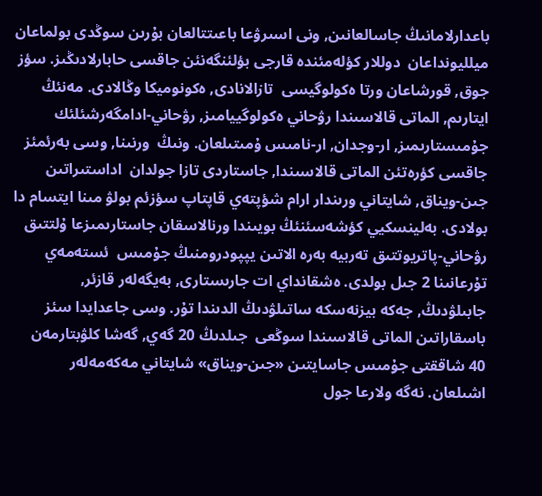باعدارلامانىڭ جاسالعانىن, ونى اسىرۋعا باعىتتالعان بۇرىن سوڭدى بولماعان  ميلليونداعان  دوللار كؤلەمئندە قارجى بؤلئنگەنئن جاقسى حابارلادىڭىز. سؤز جوق, قورشاعان ورتا ەكولوگيسى  تازالانادى, ەكونوميكا وڭالادى. مەنئڭ ايتارىم, الماتى قالاسىندا رۋحاني ەكولوگييامىز, رۋحاني-ادامگەرشئلئك جۇمىستارىمىز, ار-وجدان, ار-نامىس ۇمىتىلعان. ونىڭ  ورنىنا, وسى بەرئمئز جاقسى كؤرەتئن الماتى قالاسىندا, جاستاردى تازا جولدان  اداستىراتىن جىن-ويناق, شايتاني ورىندار ارام شؤپتەي قاپتاپ سؤزئم بولۋ مىنا ايتسام دا بولادى. بەلينسكيي كؤشەسئنئڭ بويىندا ورنالاسقان جاستارىمىزعا ۇلتتىق رۋحاني-پاتريوتتىق تەربيە بەرە الاتىن يپپودرومنىڭ جۇمىس  ئستەمەي تۇرعانىنا 2 جىل بولدى. ەشقانداي ات جارىستارى, بەيگەلەر قازئر, جابىلۋدىڭ, جەكە بيزنەسكە ساتىلۋدىڭ الدىندا تۇر. وسى جاعدايدا سئز باسقاراتىن الماتى قالاسىندا سوڭعى  جىلدىڭ 20 گەي, گەشا كلۋبتارمەن 40 شاققتى جۇمىس جاسايتىن «جىن-ويناق» شايتاني مەكەمەلەر اشىلعان. نەگە ولارعا جول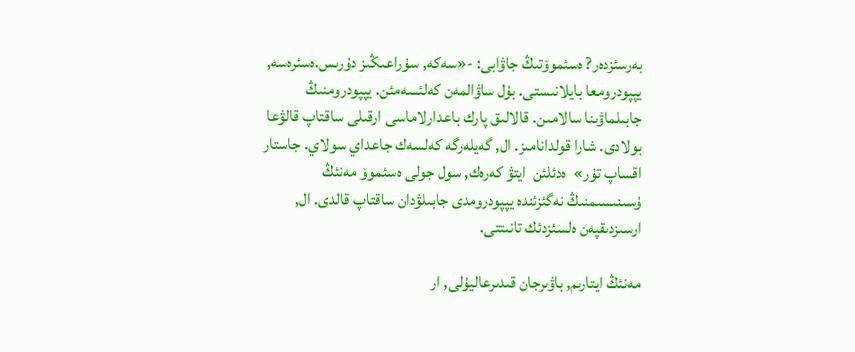بەرسئزدەر? ەسئموۆتىڭ جاۋابى: -«سەكە, سۇراعىڭىز دۇرىس.ەسئرەسە, يپپودرومعا بايلانىستى. بۇل ساۋالمەن كەلئسەمئن. يپپودرومنىڭ جابىلماۋىنا سالامىن. قالالىق پارك باعدارلاماسى ارقىلى ساقتاپ قالۋعا بولادى. شارا قولدانامىز. ال, گەيلەرگە كەلسەك جاعداي سولاي. جاستار اقساپ تۇر»  ەدئلئن  ايتۋ كەرەك, سول جولى ەسئموۆ مەنئڭ ۇسىنىسىمنىڭ نەگئزئندە يپپودرومدى جابىلۋدان ساقتاپ قالدى. ال, ارسىزدىقپەن ەلسئزدئك تانىتتى.

مەنئڭ ايتارىم, باۋىرجان قىدىرعاليۇلى, ار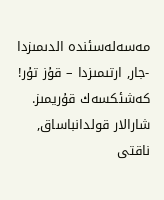مەسەلەسئندە الدىمىزدا -جار, ارتىمىزدا – قۇز تۇر! كەشئكسەك قۇريمىز. شارالار قولدانباساق, ناقتى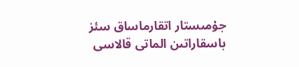جۇمىستار اتقارماساق سئز باسقاراتىن الماتى قالاسى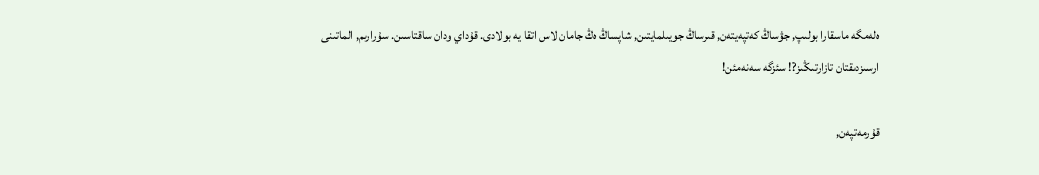ەلەمگە ماسقارا بولىپ, جۋساڭ كەتپەيتەن, قىرساڭ جويىلمايتىن, شاپساڭ ەڭ جامان لاس اتقا يە بولادى. قۇداي ودان ساقتاسىن. سۇرارىم, الماتىنى ارسىزدىقتان تازارتىڭىز?! سئزگە سەنەمئن!

قۇرمەتپەن,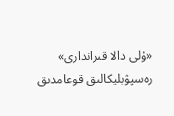«ۇلى دالا قىراندارى» رەسپۋبليكالىق قوعامدىق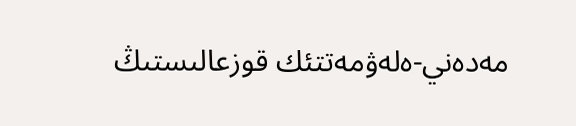مەدەني-ەلەۋمەتتئك قوزعالىستىڭ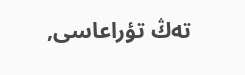تەڭ تؤراعاسى,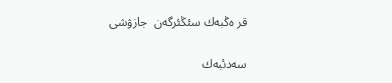قر ەڭبەك سئڭئرگەن  جازۋشى

سەدئبەك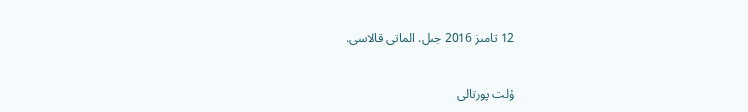12 تامىز 2016 جىل. الماتى قالاسى.


ۇلت پورتالى